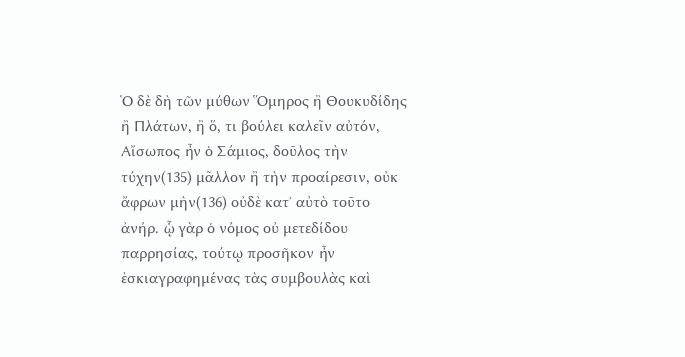Ὁ δὲ δὴ τῶν μύθων Ὅμηρος ἢ Θουκυδίδης ἢ Πλάτων, ἢ ὅ, τι βούλει καλεῖν αὐτόν, Αἴσωπος ἦν ὁ Σάμιος, δοῦλος τὴν τύχην(135) μᾶλλον ἢ τὴν προαίρεσιν, οὐκ ἄφρων μὴν(136) οὐδὲ κατ᾽ αὐτὸ τοῦτο ἀνήρ. ᾧ γὰρ ὁ νόμος οὐ μετεδίδου παρρησίας, τούτῳ προσῆκον ἦν ἐσκιαγραφημένας τὰς συμβουλὰς καὶ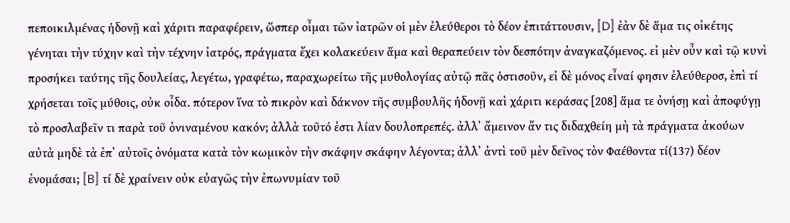πεποικιλμένας ἡδονῇ καὶ χάριτι παραφέρειν, ὥσπερ οἶμαι τῶν ἰατρῶν οἱ μὲν ἐλεύθεροι τὸ δέον ἐπιτάττουσιν, [D] ἐὰν δὲ ἅμα τις οἰκέτης γένηται τὴν τύχην καὶ τὴν τέχνην ἰατρός, πράγματα ἔχει κολακεύειν ἅμα καὶ θεραπεύειν τὸν δεσπότην ἀναγκαζόμενος. εἰ μὲν οὖν καὶ τῷ κυνὶ προσήκει ταύτης τῆς δουλείας, λεγέτω, γραφέτω, παραχωρείτω τῆς μυθολογίας αὐτῷ πᾶς ὁστισοῦν, εἰ δὲ μόνος εἶναί φησιν ἐλεύθεροσ, ἐπὶ τί χρήσεται τοῖς μύθοις, οὐκ οἶδα. πότερον ἵνα τὸ πικρὸν καὶ δάκνον τῆς συμβουλῆς ἡδονῇ καὶ χάριτι κεράσας [208] ἅμα τε ὀνήσῃ καὶ ἀποφύγῃ τὸ προσλαβεῖν τι παρὰ τοῦ ὀνιναμένου κακόν; ἀλλὰ τοῦτό ἐστι λίαν δουλοπρεπές. ἀλλ᾽ ἄμεινον ἄν τις διδαχθείη μὴ τὰ πράγματα ἀκούων αὐτὰ μηδὲ τὰ ἐπ᾽ αὐτοῖς ὀνόματα κατὰ τὸν κωμικὸν τὴν σκάφην σκάφην λέγοντα; ἀλλ᾽ ἀντὶ τοῦ μὲν δεῖνος τὸν Φαέθοντα τί(137) δέον ἐνομάσαι; [B] τί δὲ χραίνειν οὐκ εὐαγῶς τὴν ἐπωνυμίαν τοῦ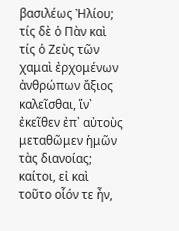βασιλέως Ἠλίου; τίς δὲ ὁ Πὰν καὶ τίς ὁ Ζεὺς τῶν χαμαὶ ἐρχομένων ἀνθρώπων ἄξιος καλεῖσθαι, ἵν᾽ ἐκεῖθεν ἐπ᾽ αὐτοὺς μεταθῶμεν ἡμῶν τὰς διανοίας; καίτοι, εἰ καὶ τοῦτο οἷόν τε ἦν,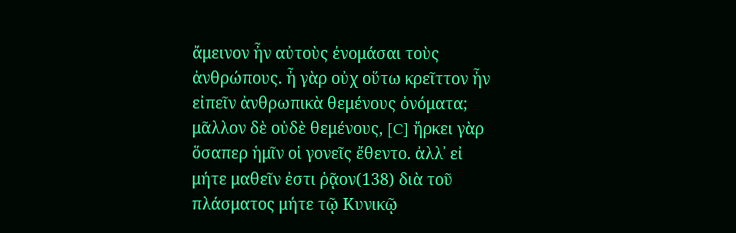ἄμεινον ἦν αὐτοὺς ἐνομάσαι τοὺς ἀνθρώπους. ἦ γὰρ οὐχ οὕτω κρεῖττον ἦν εἰπεῖν ἀνθρωπικὰ θεμένους ὀνόματα; μᾶλλον δὲ οὐδὲ θεμένους, [C] ἤρκει γὰρ ὅσαπερ ἡμῖν οἱ γονεῖς ἔθεντο. ἀλλ᾽ εἰ μήτε μαθεῖν ἐστι ῥᾷον(138) διὰ τοῦ πλάσματος μήτε τῷ Κυνικῷ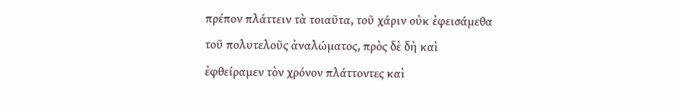πρέπον πλάττειν τὰ τοιαῦτα, τοῦ χάριν οὐκ ἐφεισάμεθα τοῦ πολυτελοῦς ἀναλώματος, πρὸς δὲ δὴ καὶ ἐφθείραμεν τὸν χρόνον πλάττοντες καὶ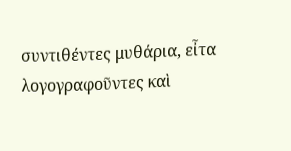συντιθέντες μυθάρια, εἶτα λογογραφοῦντες καὶ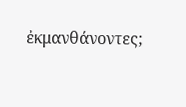ἐκμανθάνοντες;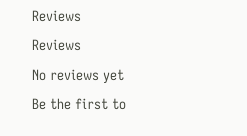Reviews
Reviews
No reviews yet
Be the first to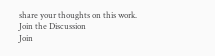share your thoughts on this work.
Join the Discussion
Join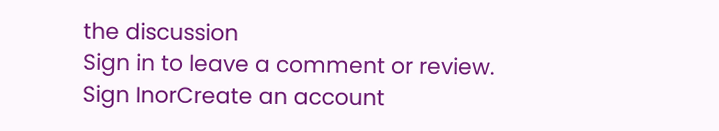the discussion
Sign in to leave a comment or review.
Sign InorCreate an account